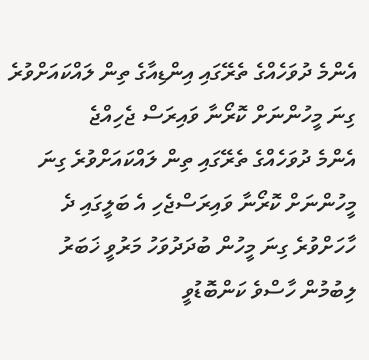އެންމެ ދުވަހެއްގެ ތެރޭގައި އިންޑިއާގެ ތިން ލައްކައަށްވުރެ ގިނަ މީހުންނަށް ކޮރޯނާ ވައިރަސް ޖެހިއްޖެ
އެންމެ ދުވަހެއްގެ ތެރޭގައި ތިން ލައްކައަށްވުރެ ގިނަ މީހުންނަށް ކޮރޯނާ ވައިރަސްޖެހި އެ ބަލީގައި ދެ ހާހަށްވުރެ ގިނަ މީހުން ބުދަދުވަހު މަރުވީ ޚަބަރު ލިބުމުން ހާސްވެ ކަންބޮޑުވީ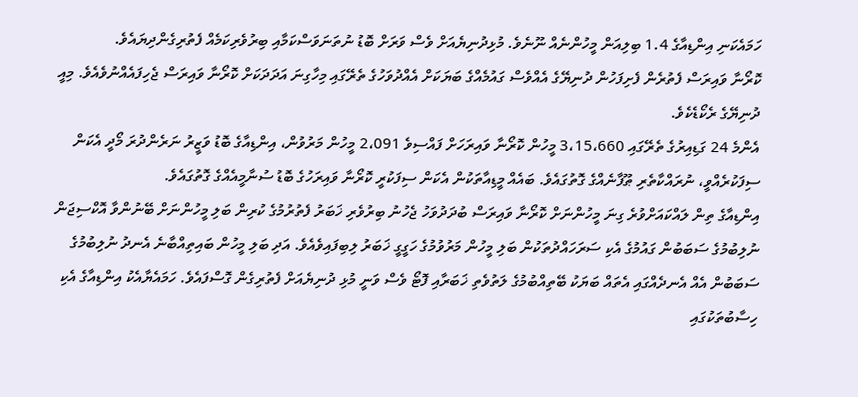ހަމައެކަނި އިންޑިއާގެ 1.4 ބިލިއަން މީހުންނެއް ނޫނެވެ. މުޅިދުނިޔެއަށް ވެސް ވަރަށް ބޮޑު ނުތަނަވަސްކަމާއި ބިރުވެރިކަމެއް ފެތުރިގެންދިޔައެވެ.
ކޮރޯނާ ވައިރަސް ފެތުރެން ފެށިފަހުން ދުނިޔޭގެ އެއްވެސް ގައުމެއްގެ ބަޔަކަށް އެއްދުވަހުގެ ތެރޭގައި މިހާގިނަ އަދަދަކަށް ކޮރޯނާ ވައިރަސް ޖެހިފައެއްނުވެއެވެ. މިއީ ދުނިޔޭގެ ރެކޯޑެކެވެ.
އެންމެ 24 ގަޑިއިރުގެ ތެރޭގައި 3،15،660 މީހުން ކޮރޯނާ ވައިރަހަށް ފައްސިވެ 2،091 މީހުން މަރުވުން، އިންޑިއާގެ ބޮޑު ވަޒީރު ނަރެންދުރަ މޯދީ އެކަން ސިފަކުރެއްވީ، ނުރައްކާތެރި ޠޫފާނެއްގެ ގޮތުގައެވެ. ބައެއް މީޑިއާތަކުން އެކަން ސިފަކުރީ ކޮރޯނާ ވައިރަހުގެ ބޮޑު ސުނާމީއެއްގެ ގޮތުގައެވެ.
އިންޑިއާގެ ތިން ލައްކައަށްވުރެ ގިނަ މީހުންނަށް ކޮރޯނާ ވައިރަސް ބުދަދުވަހު ޖެހުނު ބިރުވެރި ޚަބަރު ފެތުރުމުގެ ކުރިން ބަލި މީހުންނަށް ބޭނުންވާ އޮކްސިޖަން ނުލިބުމުގެ ސަބަބުން ގައުމުގެ އެކި ސަރަހައްދުތަކުން ބަލި މީހުން މަރުވުމުގެ ހަގީގީ ޚަބަރު ލިބިފައިވެއެވެ. އަދި ބަލި މީހުން ބައިތިއްބާނެ އެނދު ނުލިބުމުގެ ސަބަބުން އެއް އެނދެއްގައި އެތައް ބަޔަކު ބޭތިއްބުމުގެ ލަތުވެތި ޚަބަރާއި ފޮޓޯ ވެސް ވަނީ މުޅި ދުނިޔެއަށް ފެތުރިގެން ގޮސްފައެވެ. ހަމައެޔާއެކު އިންޑިއާގެ އެކި ހިސާބުތަކުގައި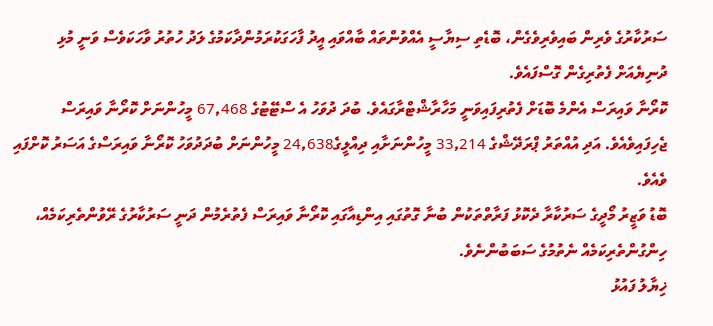ސަރުކާރުގެ ވެރިން ބައިވެރިވެގެން، ބޮޑެތި ސިޔާސީ އެއްވުންތައް ބާއްވައި އީދު ފާހަގަކުރަމުންދާކަމުގެ ލަދު ހުތުރު ވާހަކަވެސް ވަނީ މުޅި ދުނިޔެއަށް ފެތުރިގެން ގޮސްފައެވެ.
ކޮރޯނާ ވައިރަސް އެންމެ ބޮޑަށް ފެތުރިފައިވަނީ މަހާރާޝްޓްރާގައެވެ. ބުދަ ދުވަހު އެ ސްޓޭޓުގެ 67,468 މީހުންނަށް ކޮރޯނާ ވައިރަސް ޖެހިފައިވެއެވެ. އަދި އުއްތަރު ޕްރަދޭޝްގެ 33,214 މީހުންނަށާއި ދިއްލީގެ24,638 މީހުންނަށް ބުދަދުވަހު ކޮރޯނާ ވައިރަސްގެ އަސަރު ކޮށްފައި ވެއެވެ.
ބޮޑު ވަޒީރު މޯދީގެ ސަރުކާރާ ދެކޮޅު ފަރާތްތަކުން ބުނާ ގޮތުގައި އިންޑިއާގައި ކޮރޯނާ ވައިރަސް ފެތުރެމުން ދަނީ ސަރުކާރުގެ ރޭވުންތެރިކަމެއް، ހިންގުންތެރިކަމެއް ނެތުމުގެ ސަބަބުންނެވެ.
ޚިޔާލު ފައުޅު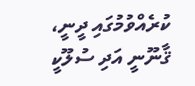ކުރެއްވުމުގައި ދީނީ، ޤާނޫނީ އަދި ސުލޫކީ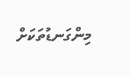މިންގަނޑުތަކަށް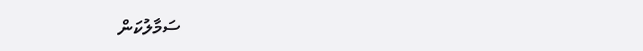ސަމާލުކަން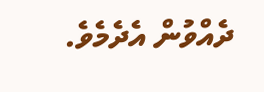ދެއްވުން އެދެމެވެ.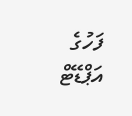ފަހުގެ އަޕްޑޭޓް